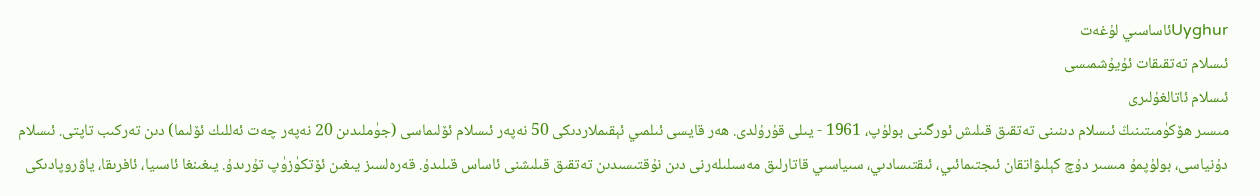Uyghurئاساسىي لۇغەت
ئىسلام تەتقىقات ئۇيۇشمىسى
ئىسلام ئاتالغۇلىرى
مىسىر ھۆكۈمىتىنىڭ ئىسلام دىنىنى تەتقىق قىلىش ئورگىنى بولۇپ، 1961 - يىلى قۇرۇلدى. ھەر قايسى ئىلمىي ئېقىملاردىكى 50 نەپەر ئىسلام ئۆلىماسى (جۈملىدىن 20 نەپەر چەت ئەللىك ئۆلىما) دىن تەركىب تاپتى. ئىسلام دۇنياسى، بولۇپمۇ مىسىر دۇچ كېلىۋاتقان ئىجتىمائىي، ئىقتىسادىي، سىياسىي قاتارلىق مەسىلىلەرنى دىن نۇقتىسىدىن تەتقىق قىلىشنى ئاساس قىلىدۇ. قەرەلسىز يىغىن ئۆتكۈزۈپ تۇرىدۇ. يىغىنغا ئاسىيا، ئافرىقا، ياۋروپادىكى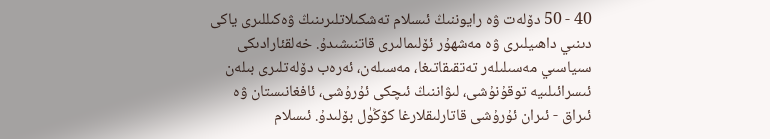40 - 50 دۆلەت ۋە رايوننىڭ ئىسلام تەشكىلاتلىرىنىڭ ۋەكىللىرى ياكى دىنىي داھىيلىرى ۋە مەشھۇر ئۆلىمالىرى قاتنىشىدۇ. خەلقئارادىكى سىياسىي مەسىلىلەر تەتقىقاتىغا، مەسىلەن، ئەرەب دۆلەتلىرى بىلەن ئىسرائىلىيە توقۇنۇشى، لىۋاننىڭ ئىچكى ئۇرۇشى، ئافغانىستان ۋە ئىراق - ئىران ئۇرۇشى قاتارلىقلارغا كۆڭۈل بۆلىدۇ. ئىسلام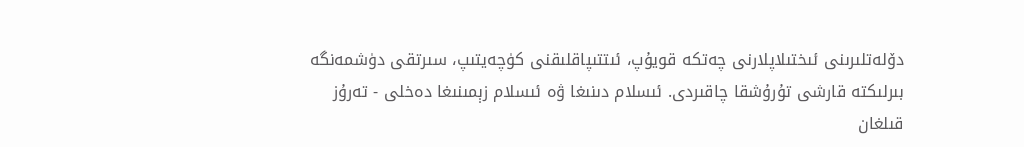دۆلەتلىرىنى ئىختىلاپلارنى چەتكە قويۇپ، ئىتتىپاقلىقنى كۈچەيتىپ، سىرتقى دۈشمەنگە بىرلىكتە قارشى تۇرۇشقا چاقىردى. ئىسلام دىنىغا ۋە ئىسلام زېمىنىغا دەخلى - تەرۇز قىلغان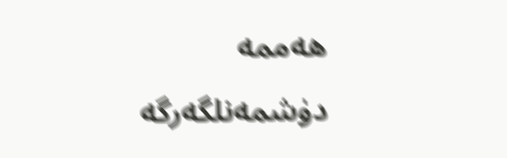ھەممە دۈشمەنلگەرگە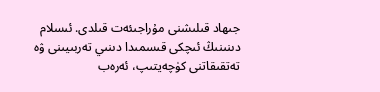جىھاد قىلىشنى مۇراجىئەت قىلدى. ئىسلام دىنىنىڭ ئىچكى قىسمىدا دىنىي تەربىيىنى ۋە تەتقىقاتنى كۈچەيتىپ، ئەرەب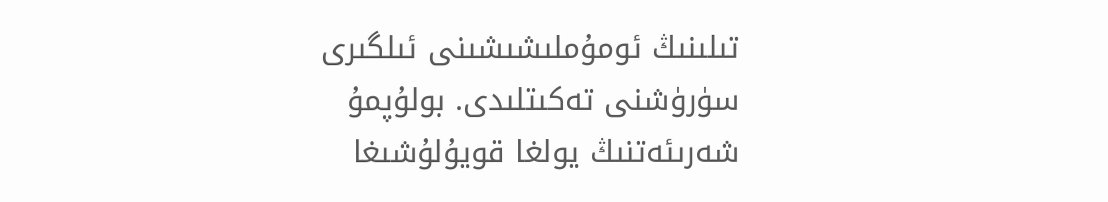تىلىنىڭ ئومۇملىشىشىنى ئىلگىرى سۈرۈشنى تەكىتلىدى. بولۇپمۇ شەرىئەتنىڭ يولغا قويۇلۇشىغا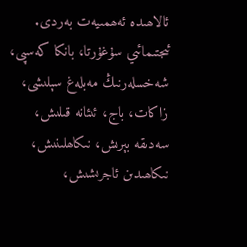ئالاھىدە ئەھمىيەت بەردى. ئىجتىمائىي سۇغۇرتا، بانكا كەسپى، شەخسلەرنىڭ مەبلەغ سېلىشى، زاكات، باج، ئىئانە قىلىش، سەدىقە بېرىش، نىكاھلىنىش، نىكاھىدىن ئاجرىشىش،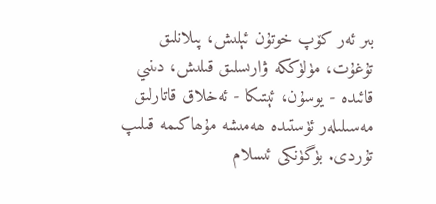بىر ئەر كۆپ خوتۇن ئېلىش، پىلانلىق تۇغۇت، مۈلۈككە ۋارىسلىق قىلىش، دىنىي قائىدە - يوسۇن، ئېتىكا - ئەخلاق قاتارلىق مەسىلىلەر ئۈستىدە ھەمىشە مۇھاكىمە قىلىپ تۇردى. بۈگۈنكى ئىسلام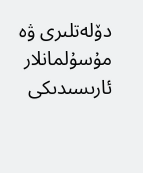دۆلەتلىرى ۋە مۇسۇلمانلار ئارىسىدىكى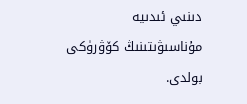دىنىي ئىدىيە مۇناسىۋىتىنىڭ كۆۋرۈكى بولدى.